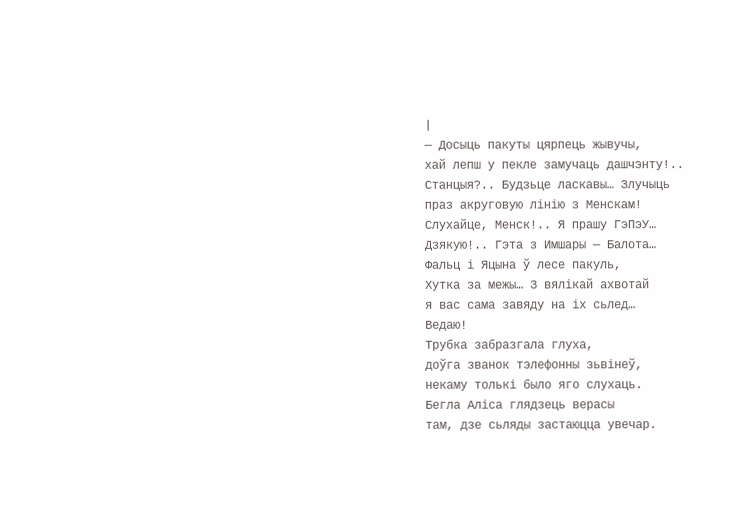|
— Досыць пакуты цярпець жывучы,
хай лепш у пекле замучаць дашчэнту!..
Станцыя?.. Будзьце ласкавы… Злучыць
праз акруговую лінію з Менскам!
Слухайце, Менск!.. Я прашу ГэПэУ…
Дзякую!.. Гэта з Имшары — Балота…
Фальц і Яцына ў лесе пакуль,
Хутка за межы… З вялікай ахвотай
я вас сама завяду на іх сьлед…
Ведаю!
Трубка забразгала глуха,
доўга званок тэлефонны зьвінеў,
некаму толькі было яго слухаць.
Бегла Аліса глядзець верасы
там, дзе сьляды застаюцца увечар.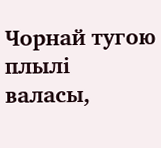Чорнай тугою плылі валасы,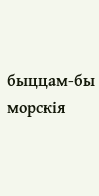быццам-бы морскія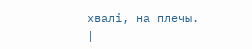хвалі, на плечы.
|